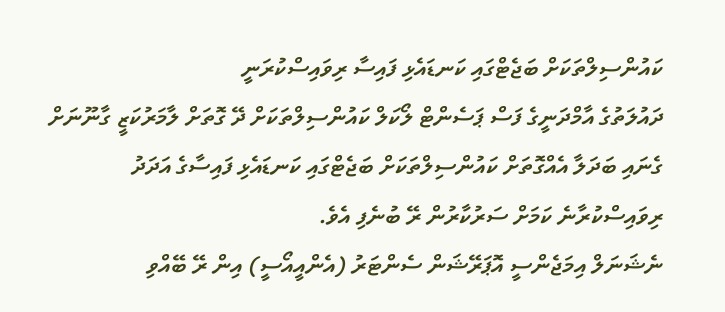ކައުންސިލްތަކަށް ބަޖެޓްގައި ކަނޑައެޅި ފައިސާ ރިވައިސްކުރަނީ
ދައުލަތުގެ އާމްދަނީގެ ފަސް ޕަސެންޓް ލޯކަލް ކައުންސިލްތަކަށް ދޭ ގޮތަށް ލާމަރުކަޒީ ގާނޫނަށް ގެނައި ބަދަލާ އެއްގޮތަށް ކައުންސިލްތަކަށް ބަޖެޓްގައި ކަނޑައެޅި ފައިސާގެ އަދަދު ރިވައިސްކުރާނެ ކަމަށް ސަރުކާރުން ރޭ ބުނެފި އެވެ.
ނެޝަނަލް އިމަޖެންސީ އޮޕަރޭޝަން ސެންޓަރު (އެންއީއޯސީ) އިން ރޭ ބޭއްވި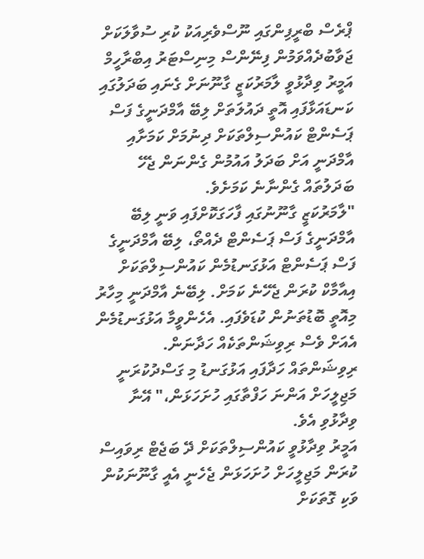ޕްރެސް ބްރީފިންގައި ނޫސްވެރިއަކު ކުރި ސުވާލަކަށް ޖަވާބުދެއްވަމުން ފިނޭންސް މިނިސްޓަރު އިބްރާހީމް އަމީރު ވިދާޅުވީ ލާމަރުކަޒީ ގާނޫނަށް ގެނައި ބަދަލުގައި ކަނޑައަޅާފައި އޮތީ ދައުލަތަށް ލިބޭ އާމްދަނީގެ ފަސް ޕަސެންޓް ކައުންސިލްތަކަށް ދިނުމަށް ކަމަށާއި އާމްދަނީ އަށް ބަދަލު އައުމުން ގެންނަން ޖެހޭ ބަދަލުތައް ގެންނާނެ ކަމަށެވެ.
"ލާމަރުކަޒީ ގާނޫނުގައި ފާހަގަކޮށްފައި ވަނީ ލިބޭ އާމްދަނީގެ ފަސް ޕަސެންޓް ދެއްތޯ، ލިބޭ އާމްދަނީގެ ފަސް ޕަސެންޓް އަޅުގަނޑުމެން ކައުންސިލްތަކަށް އިއާމާކް ކުރަން ޖެހޭނެ ކަމަށް. ލިބޭނެ އާމްދަނީ މިހާރު މިއޮތީ ބޮޑުތަނުން ކުޑަވެފައި. އެހެންވީމާ އަޅުގަނޑުމެން އެއަށް ވެސް ރިވިޝަންތަކެއް ހަދާނަން. ރިވިޝަންތައް ހަދާފައި އަޅުގަނޑު މި ގަސްދުކުރަނީ މަޖިލީހަށް އަންނަ ހަފްތާގައި ހުށަހަޅަން،" އޭނާ ވިދާޅުވި އެވެ.
އަމީރު ވިދާޅުވީ ކައުންސިލްތަކަށް ދޭ ބަޖެޓް ރިވައިސް ކުރަން މަޖިލީހަށް ހުށަހަޅަން ޖެހެނީ އެއީ ގާނޫނަކުން ވަކި ގޮތަކަށް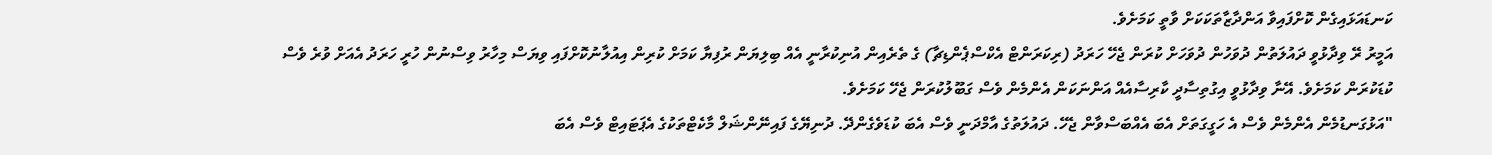ކަނޑައަޅައިގެން ކޮށްފައިވާ އަންދާޒާތަކަކަށް ވާތީ ކަމަށެވެ.
އަމީރު ރޭ ވިދާޅުވީ ދައުލަތުން ދުވަހުން ދުވަހަށް ކުރަން ޖެހޭ ހަރަދު (ރިކަރަންޓް އެކްސްޕެންޑިޗާ) ގެ ތެރެއިން އުނިކުރާނީ އެއް ބިލިޔަން ރުފިޔާ ކަމަށް ކުރިން އިއުލާނުކޮށްފައި ވިޔަސް މިހާރު ވިސްނުން ހުރީ ހަރަދު އެއަށް ވުރެ ވެސް ކުޑަކުރަން ކަމަށެވެ. އޭނާ ވިދާޅުވީ އިގުތިސާދީ ކާރިސާއެއް އަންނަކަން އެންމެން ވެސް ގަބޫލުކުރަން ޖެހޭ ކަމަށެވެ.
"އަޅުގަނޑުމެން އެންމެން ވެސް އެ ހަގީގަތަށް އެބަ އެއްބަސްވާން ޖެހޭ. ދައުލަތުގެ އާމްދަނީ ވެސް އެބަ ކުޑަވެގެންދޭ. ދުނިޔޭގެ ފައިނޭންޝަލް މާކެޓްތަކުގެ އެޕަޓައިޓް ވެސް އެބަ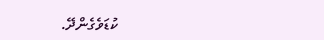ކުޑަވެގެންދޭ.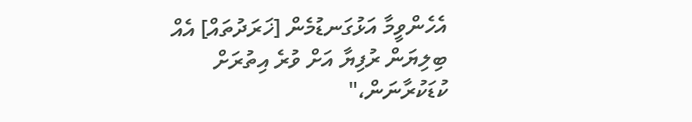އެހެންވީމާ އަޅުގަނޑުމެން [ޚަރަދުތައް] އެއް ބިލިޔަން ރުފިޔާ އަށް ވުރެ އިތުރަށް ކުޑަކުރާނަން،"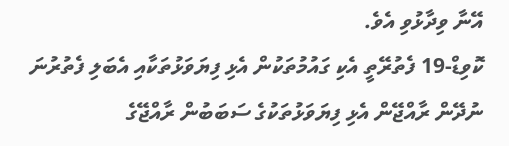އޭނާ ވިދާޅުވި އެވެ.
ކޮވިޑް-19 ފެތުރޭތީ އެކި ގައުމުތަކުން އެޅި ފިޔަވަޅުތަކާއި އެބަލި ފެތުރުނަ ނުދޭން ރާއްޖޭން އެޅި ފިޔަވަޅުތަކުގެ ސަބަބުން ރާއްޖޭގެ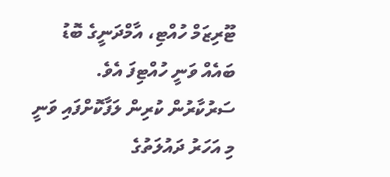ޓޫރިޒަމް ހުއްޓި، އާމްދަނީގެ ބޮޑު ބައެއް ވަނީ ހުއްޓިފަ އެވެ. ސަރުކާރުން ކުރިން ލަފާކޮށްފައި ވަނީ މި އަހަރު ދައުލަތުގެ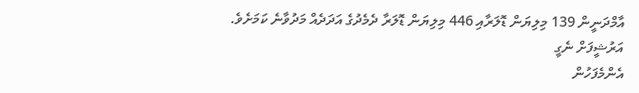އާމްދަނީން 139 މިލިޔަން ޑޮލަރާއި 446 މިލިޔަން ޑޮލަރާ ދެމެދުގެ އަދަދެއް މަދުވާނެ ކަމަށެވެ.
އަރުޝީފަށް ނެގީ
އެންމެފަހުން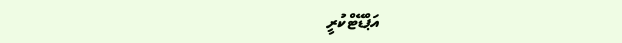އަޕްޑޭޓްކުރީ